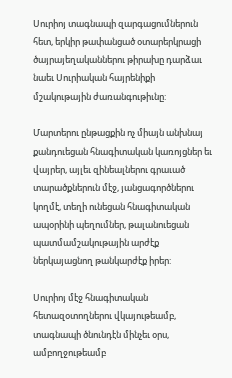Սուրիոյ տագնապի զարգացումներուն հետ, երկիր թափանցած օտարերկրացի ծայրայեղականներու թիրախը դարձաւ նաեւ Սուրիական հայրենիքի մշակութային ժառանգութիւնը:

Մարտերու ընթացքին ոչ միայն անխնայ քանդուեցան հնագիտական կառոյցներ եւ վայրեր, այլեւ զինեալներու գրաւած տարածքներուն մէջ, յանցագործներու կողմէ, տեղի ունեցան հնագիտական ապօրինի պեղումներ, թալանուեցան պատմամշակութային արժէք ներկայացնող թանկարժէք իրեր:

Սուրիոյ մէջ հնագիտական հետազօտողներու վկայութեամբ, տագնապի ծնունդէն մինչեւ օրս, ամբողջութեամբ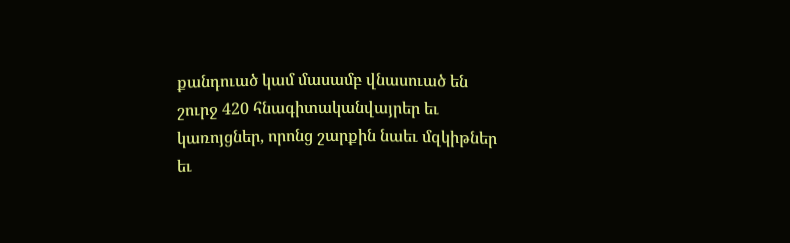քանդուած կամ մասամբ վնասուած են շուրջ 420 հնագիտականվայրեր եւ կառոյցներ, որոնց շարքին նաեւ մզկիթներ եւ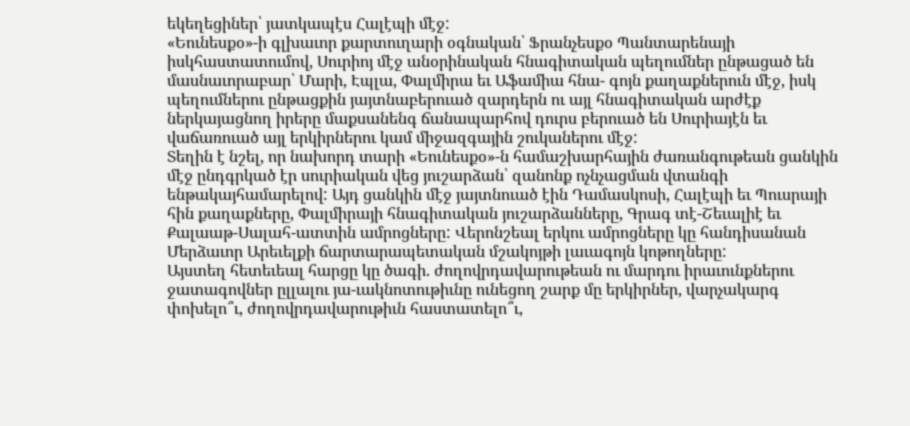եկեղեցիներ՝ յատկապէս Հալէպի մէջ:
«Եունեսքօ»-ի գլխաւոր քարտուղարի օգնական՝ Ֆրանչեսքօ Պանտարենայի իսկհաստատումով, Սուրիոյ մէջ անօրինական հնագիտական պեղումներ ընթացած են մասնաւորաբար՝ Մարի, Էպլա, Փալմիրա եւ Աֆամիա հնա- գոյն քաղաքներուն մէջ, իսկ պեղումներու ընթացքին յայտնաբերուած զարդերն ու այլ հնագիտական արժէք ներկայացնող իրերը մաքսանենգ ճանապարհով դուրս բերուած են Սուրիայէն եւ վաճառուած այլ երկիրներու կամ միջազգային շուկաներու մէջ:
Տեղին է նշել, որ նախորդ տարի «Եունեսքօ»-ն համաշխարհային ժառանգութեան ցանկին մէջ ընդգրկած էր սուրիական վեց յուշարձան՝ զանոնք ոչնչացման վտանգի ենթակայհամարելով: Այդ ցանկին մէջ յայտնուած էին Դամասկոսի, Հալէպի եւ Պուսրայի հին քաղաքները, Փալմիրայի հնագիտական յուշարձանները, Գրագ տէ-Շեւալիէ եւ Քալաաթ-Սալահ-ատտին ամրոցները: Վերոնշեալ երկու ամրոցները կը հանդիսանան Մերձաւոր Արեւելքի ճարտարապետական մշակոյթի լաւագոյն կոթողները:
Այստեղ հետեւեալ հարցը կը ծագի. ժողովրդավարութեան ու մարդու իրաւունքներու ջատագովներ ըլլալու յա-ւակնոտութիւնը ունեցող շարք մը երկիրներ, վարչակարգ փոխելո՞ւ, ժողովրդավարութիւն հաստատելո՞ւ,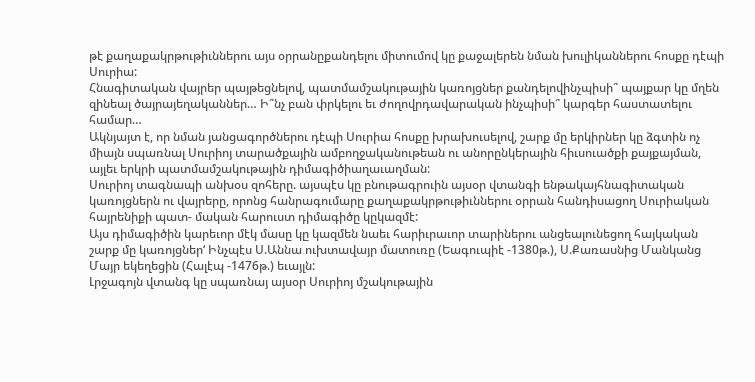թէ քաղաքակրթութիւններու այս օրրանըքանդելու միտումով կը քաջալերեն նման խուլիկաններու հոսքը դէպի Սուրիա:
Հնագիտական վայրեր պայթեցնելով, պատմամշակութային կառոյցներ քանդելովինչպիսի՞ պայքար կը մղեն զինեալ ծայրայեղականներ… Ի՞նչ բան փրկելու եւ ժողովրդավարական ինչպիսի՞ կարգեր հաստատելու համար…
Ակնյայտ է, որ նման յանցագործներու դէպի Սուրիա հոսքը խրախուսելով, շարք մը երկիրներ կը ձգտին ոչ միայն սպառնալ Սուրիոյ տարածքային ամբողջականութեան ու անորընկերային հիւսուածքի քայքայման, այլեւ երկրի պատմամշակութային դիմագիծիաղաւաղման:
Սուրիոյ տագնապի անխօս զոհերը. այսպէս կը բնութագրուին այսօր վտանգի ենթակայհնագիտական կառոյցներն ու վայրերը, որոնց հանրագումարը քաղաքակրթութիւններու օրրան հանդիսացող Սուրիական հայրենիքի պատ- մական հարուստ դիմագիծը կըկազմէ:
Այս դիմագիծին կարեւոր մէկ մասը կը կազմեն նաեւ հարիւրաւոր տարիներու անցեալունեցող հայկական շարք մը կառոյցներ‘ Ինչպէս Ս.Աննա ուխտավայր մատուռը (Եագուպիէ -1380թ.), Ս.Քառասնից Մանկանց Մայր եկեղեցին (Հալէպ -1476թ.) եւայլն:
Լրջագոյն վտանգ կը սպառնայ այսօր Սուրիոյ մշակութային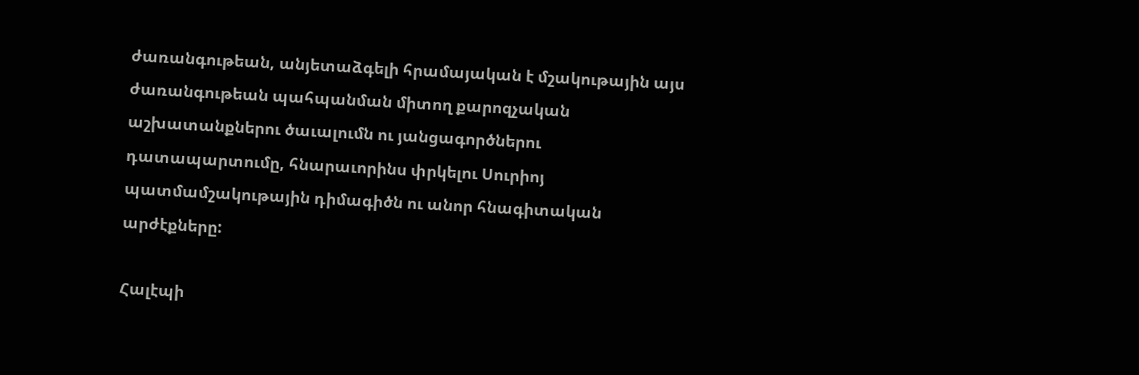ժառանգութեան, անյետաձգելի հրամայական է մշակութային այս ժառանգութեան պահպանման միտող քարոզչական աշխատանքներու ծաւալումն ու յանցագործներու դատապարտումը, հնարաւորինս փրկելու Սուրիոյ պատմամշակութային դիմագիծն ու անոր հնագիտական արժէքները:

Հալէպի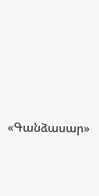«Գանձասար»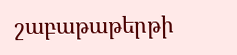շաբաթաթերթի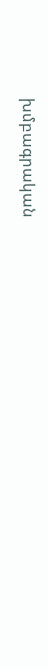խմբագրական